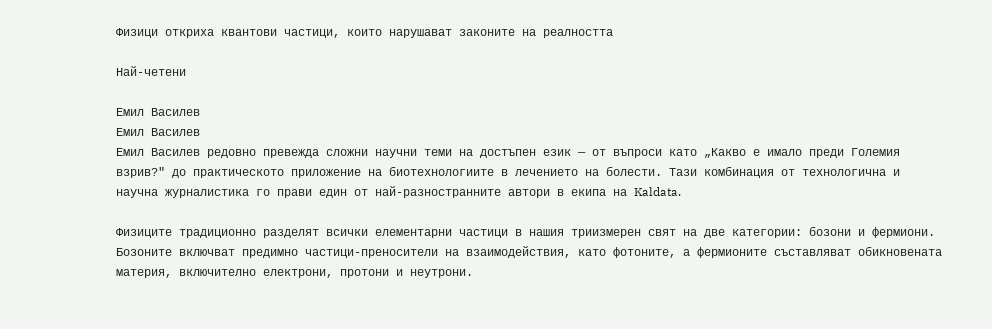Физици откриха квантови частици, които нарушават законите на реалността

Най-четени

Емил Василев
Емил Василев
Емил Василев редовно превежда сложни научни теми на достъпен език — от въпроси като „Какво е имало преди Големия взрив?" до практическото приложение на биотехнологиите в лечението на болести. Тази комбинация от технологична и научна журналистика го прави един от най-разностранните автори в екипа на Kaldata.

Физиците традиционно разделят всички елементарни частици в нашия триизмерен свят на две категории: бозони и фермиони. Бозоните включват предимно частици-преносители на взаимодействия, като фотоните, а фермионите съставляват обикновената материя, включително електрони, протони и неутрони.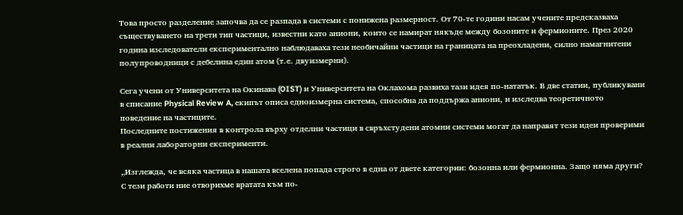Това просто разделение започва да се разпада в системи с понижена размерност. От 70-те години насам учените предсказваха съществуването на трети тип частици, известни като аниони, които се намират някъде между бозоните и фермионите. През 2020 година изследователи експериментално наблюдаваха тези необичайни частици на границата на преохладени, силно намагнитени полупроводници с дебелина един атом (т.е. двуизмерни).

Сега учени от Университета на Окинава (OIST) и Университета на Оклахома развиха тази идея по-нататък. В две статии, публикувани в списание Physical Review A, екипът описа едноизмерна система, способна да поддържа аниони, и изследва теоретичното поведение на частиците.
Последните постижения в контрола върху отделни частици в свръхстудени атомни системи могат да направят тези идеи проверими в реални лабораторни експерименти.

„Изглежда, че всяка частица в нашата вселена попада строго в една от двете категории: бозонна или фермионна. Защо няма други? С тези работи ние отворихме вратата към по-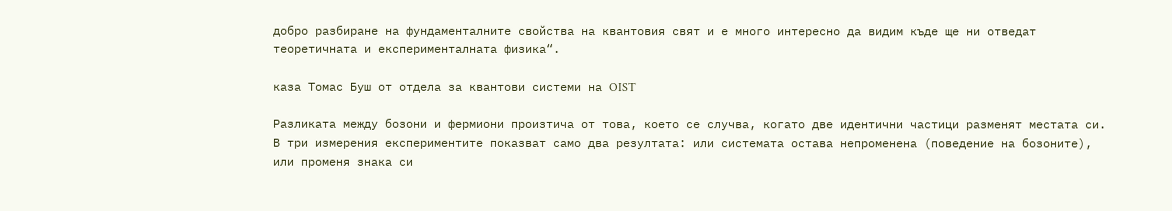добро разбиране на фундаменталните свойства на квантовия свят и е много интересно да видим къде ще ни отведат теоретичната и експерименталната физика“.

каза Томас Буш от отдела за квантови системи на OIST

Разликата между бозони и фермиони произтича от това, което се случва, когато две идентични частици разменят местата си. В три измерения експериментите показват само два резултата: или системата остава непроменена (поведение на бозоните), или променя знака си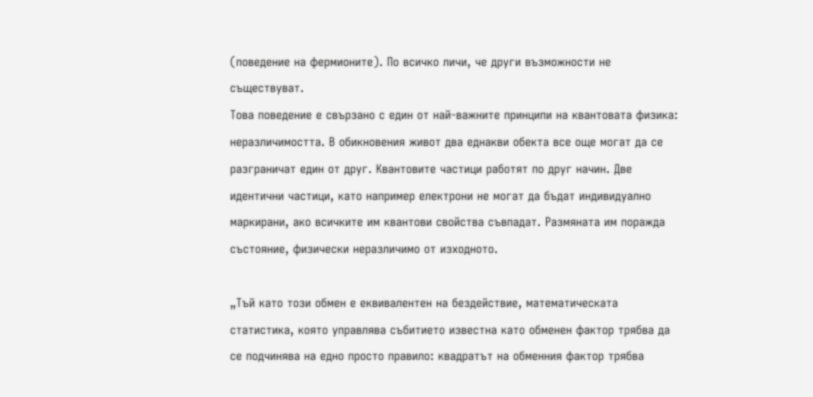(поведение на фермионите). По всичко личи, че други възможности не съществуват.
Това поведение е свързано с един от най-важните принципи на квантовата физика: неразличимостта. В обикновения живот два еднакви обекта все още могат да се разграничат един от друг. Квантовите частици работят по друг начин. Две идентични частици, като например електрони не могат да бъдат индивидуално маркирани, ако всичките им квантови свойства съвпадат. Размяната им поражда състояние, физически неразличимо от изходното.

„Тъй като този обмен е еквивалентен на бездействие, математическата статистика, която управлява събитието известна като обменен фактор трябва да се подчинява на едно просто правило: квадратът на обменния фактор трябва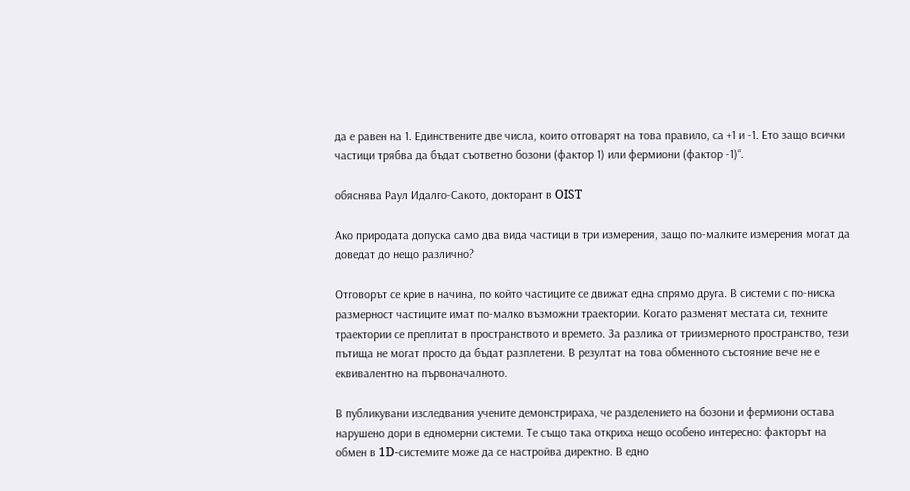да е равен на 1. Единствените две числа, които отговарят на това правило, са +1 и -1. Ето защо всички частици трябва да бъдат съответно бозони (фактор 1) или фермиони (фактор -1)“.

обяснява Раул Идалго-Сакото, докторант в OIST

Ако природата допуска само два вида частици в три измерения, защо по-малките измерения могат да доведат до нещо различно?

Отговорът се крие в начина, по който частиците се движат една спрямо друга. В системи с по-ниска размерност частиците имат по-малко възможни траектории. Когато разменят местата си, техните траектории се преплитат в пространството и времето. За разлика от триизмерното пространство, тези пътища не могат просто да бъдат разплетени. В резултат на това обменното състояние вече не е еквивалентно на първоначалното.

В публикувани изследвания учените демонстрираха, че разделението на бозони и фермиони остава нарушено дори в едномерни системи. Те също така откриха нещо особено интересно: факторът на обмен в 1D-системите може да се настройва директно. В едно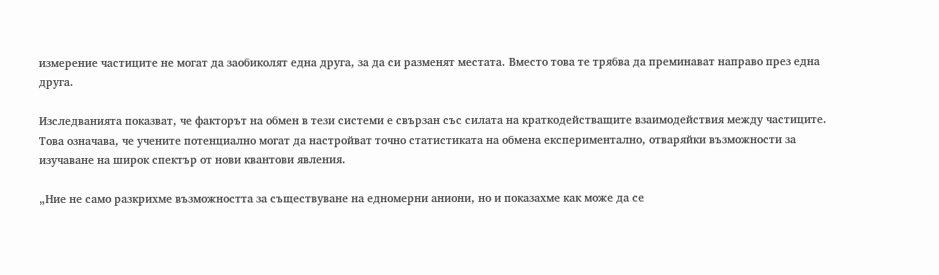измерение частиците не могат да заобиколят една друга, за да си разменят местата. Вместо това те трябва да преминават направо през една друга.

Изследванията показват, че факторът на обмен в тези системи е свързан със силата на краткодействащите взаимодействия между частиците. Това означава, че учените потенциално могат да настройват точно статистиката на обмена експериментално, отваряйки възможности за изучаване на широк спектър от нови квантови явления.

„Ние не само разкрихме възможността за съществуване на едномерни аниони, но и показахме как може да се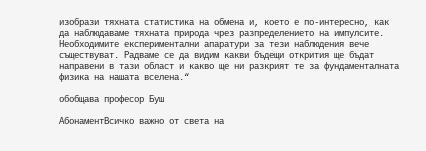изобрази тяхната статистика на обмена и, което е по-интересно, как да наблюдаваме тяхната природа чрез разпределението на импулсите. Необходимите експериментални апаратури за тези наблюдения вече съществуват. Радваме се да видим какви бъдещи открития ще бъдат направени в тази област и какво ще ни разкрият те за фундаменталната физика на нашата вселена.“

обобщава професор Буш

АбонаментВсичко важно от света на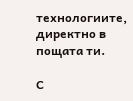технологиите, директно в пощата ти.

С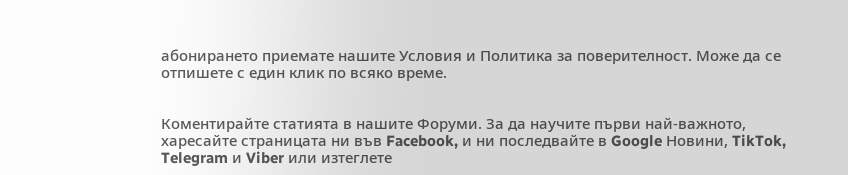абонирането приемате нашите Условия и Политика за поверителност. Може да се отпишете с един клик по всяко време.


Коментирайте статията в нашите Форуми. За да научите първи най-важното, харесайте страницата ни във Facebook, и ни последвайте в Google Новини, TikTok, Telegram и Viber или изтеглете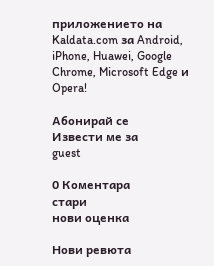приложението на Kaldata.com за Android, iPhone, Huawei, Google Chrome, Microsoft Edge и Opera!

Абонирай се
Извести ме за
guest

0 Коментара
стари
нови оценка

Нови ревюта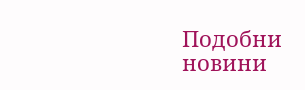Подобни новини